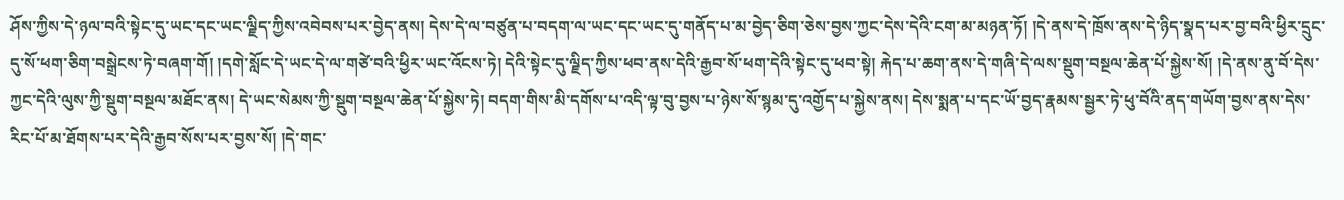ཤོས་ཀྱིས་དེ་ཉལ་བའི་སྟེང་དུ་ཡང་དང་ཡང་ལྗིད་ཀྱིས་འབེབས་པར་བྱེད་ནས། དེས་དེ་ལ་བཙུན་པ་བདག་ལ་ཡང་དང་ཡང་དུ་གནོད་པ་མ་བྱེད་ཅིག་ཅེས་བྱས་ཀྱང་དེས་དེའི་ངག་མ་མཉན་ཏོ། །དེ་ནས་དེ་ཁྲོས་ནས་དེ་ཉིད་སྣད་པར་བྱ་བའི་ཕྱིར་དྲུང་དུ་སོ་ཕག་ཅིག་བསྒྲེངས་ཏེ་བཞག་གོ། །དགེ་སློང་དེ་ཡང་དེ་ལ་གཙེ་བའི་ཕྱིར་ཡང་འོངས་ཏེ། དེའི་སྟེང་དུ་ལྗིད་ཀྱིས་ཕབ་ནས་དེའི་རྒྱབ་སོ་ཕག་དེའི་སྟེང་དུ་ཕབ་སྟེ། རྐེད་པ་ཆག་ནས་དེ་གཞི་དེ་ལས་སྡུག་བསྔལ་ཆེན་པོ་སྐྱེས་སོ། །དེ་ནས་ནུ་བོ་དེས་ཀྱང་དེའི་ལུས་ཀྱི་སྡུག་བསྔལ་མཐོང་ནས། དེ་ཡང་སེམས་ཀྱི་སྡུག་བསྔལ་ཆེན་པོ་སྐྱེས་ཏེ། བདག་གིས་མི་དགོས་པ་འདི་ལྟ་བུ་བྱས་པ་ཉེས་སོ་སྙམ་དུ་འགྱོད་པ་སྐྱེས་ནས། དེས་སྨན་པ་དང་ཡོ་བྱད་རྣམས་སྦྱར་ཏེ་ཕུ་བོའི་ནད་གཡོག་བྱས་ནས་དེས་རིང་པོ་མ་ཐོགས་པར་དེའི་རྒྱབ་སོས་པར་བྱས་སོ། །དེ་གང་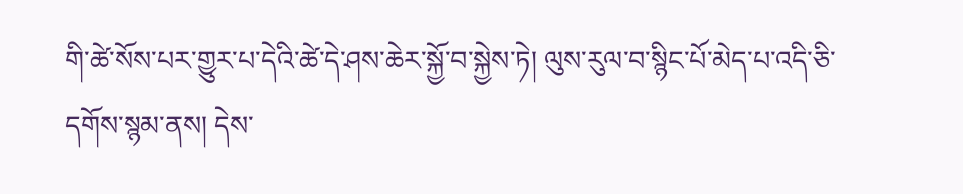གི་ཚེ་སོས་པར་གྱུར་པ་དེའི་ཚེ་དེ་ཤས་ཆེར་སྐྱོ་བ་སྐྱེས་ཏེ། ལུས་རུལ་བ་སྙིང་པོ་མེད་པ་འདི་ཅི་དགོས་སྙམ་ནས། དེས་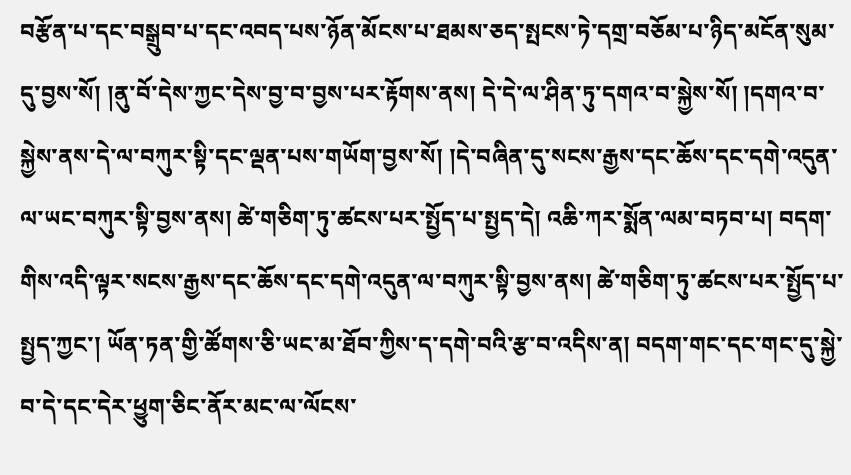བརྩོན་པ་དང་བསྒྲུབ་པ་དང་འབད་པས་ཉོན་མོངས་པ་ཐམས་ཅད་སྤངས་ཏེ་དགྲ་བཅོམ་པ་ཉིད་མངོན་སུམ་དུ་བྱས་སོ། །ནུ་བོ་དེས་ཀྱང་དེས་བྱ་བ་བྱས་པར་རྟོགས་ནས། དེ་དེ་ལ་ཤིན་ཏུ་དགའ་བ་སྐྱེས་སོ། །དགའ་བ་སྐྱེས་ནས་དེ་ལ་བཀུར་སྟི་དང་ལྡན་པས་གཡོག་བྱས་སོ། །དེ་བཞིན་དུ་སངས་རྒྱས་དང་ཆོས་དང་དགེ་འདུན་ལ་ཡང་བཀུར་སྟི་བྱས་ནས། ཚེ་གཅིག་ཏུ་ཚངས་པར་སྤྱོད་པ་སྤྱད་དེ། འཆི་ཀར་སྨོན་ལམ་བཏབ་པ། བདག་གིས་འདི་ལྟར་སངས་རྒྱས་དང་ཆོས་དང་དགེ་འདུན་ལ་བཀུར་སྟི་བྱས་ནས། ཚེ་གཅིག་ཏུ་ཚངས་པར་སྤྱོད་པ་སྤྱད་ཀྱང་། ཡོན་ཏན་གྱི་ཚོགས་ཅི་ཡང་མ་ཐོབ་ཀྱིས་ད་དགེ་བའི་རྩ་བ་འདིས་ན། བདག་གང་དང་གང་དུ་སྐྱེ་བ་དེ་དང་དེར་ཕྱུག་ཅིང་ནོར་མང་ལ་ལོངས་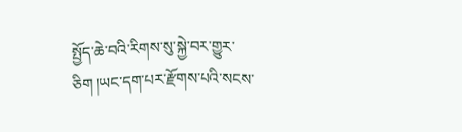སྤྱོད་ཆེ་བའི་རིགས་སུ་སྐྱེ་བར་གྱུར་ཅིག །ཡང་དག་པར་རྫོགས་པའི་སངས་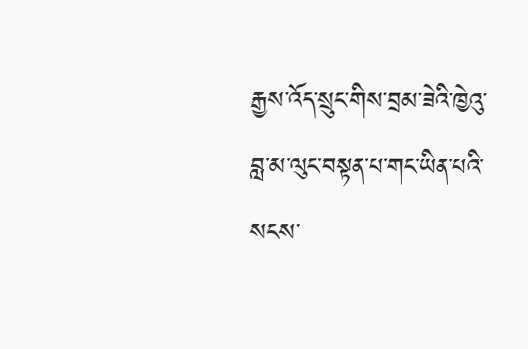རྒྱས་འོད་སྲུང་གིས་བྲམ་ཟེའི་ཁྱེའུ་བླ་མ་ལུང་བསྟན་པ་གང་ཡིན་པའི་སངས་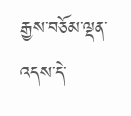རྒྱས་བཅོམ་ལྡན་འདས་དེ་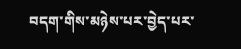བདག་གིས་མཉེས་པར་བྱེད་པར་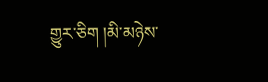གྱུར་ཅིག །མི་མཉེས་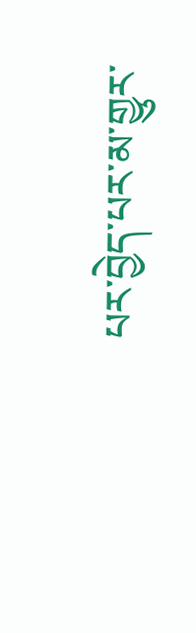པར་བྱེད་པར་མ་གྱུར་